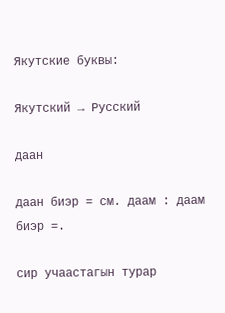Якутские буквы:

Якутский → Русский

даан

даан биэр = см. даам : даам биэр =.

сир учаастагын турар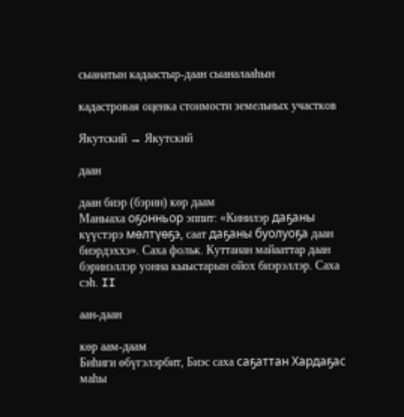сыанатын кадаастыр-даан сыаналааһын

кадастровая оценка стоимости земельных участков

Якутский → Якутский

даан

даан биэр (бэрин) көр даам
Маныаха оҕонньор эппит: «Кинилэр даҕаны күүстэрэ мөлтүөҕэ, саат даҕаны буолуоҕа даан биэрдэххэ». Саха фольк. Куттанан майааттар даан бэринэллэр уонна кыыстарын ойох биэрэллэр. Саха сэһ. II

аан-даан

көр аам-даам
Биһиги өбүгэлэрбит, Биэс саха саҕаттан Хардаҕас маһы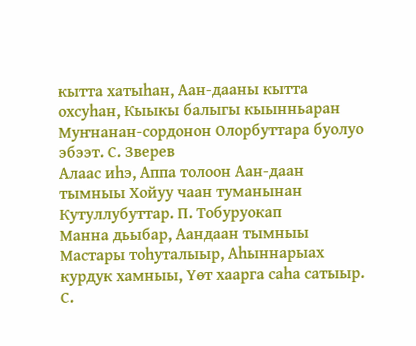кытта хатыһан, Аан-дааны кытта охсуһан, Кыыкы балыгы кыынньаран Муҥнанан-сордонон Олорбуттара буолуо эбээт. С. Зверев
Алаас иһэ, Аппа толоон Аан-даан тымныы Хойуу чаан туманынан Кутуллубуттар. П. Тобуруокап
Манна дьыбар, Аандаан тымныы Мастары тоһуталыыр, Аһыннарыах курдук хамныы, Үөт хаарга саһа сатыыр. С.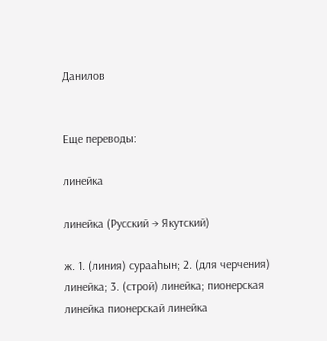Данилов


Еще переводы:

линейка

линейка (Русский → Якутский)

ж. 1. (линия) сурааһын; 2. (для черчения) линейка; 3. (строй) линейка; пионерская линейка пионерскай линейка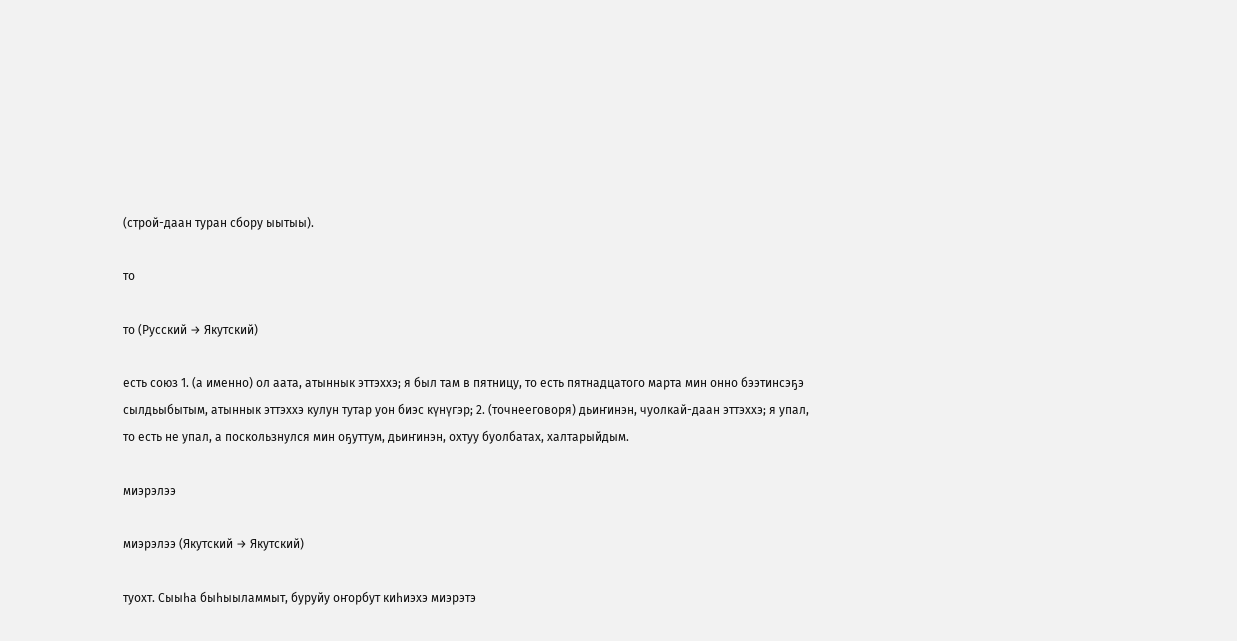(строй-даан туран сбору ыытыы).

то

то (Русский → Якутский)

есть союз 1. (а именно) ол аата, атыннык эттэххэ; я был там в пятницу, то есть пятнадцатого марта мин онно бээтинсэҕэ сылдьыбытым, атыннык эттэххэ кулун тутар уон биэс күнүгэр; 2. (точнееговоря) дьиҥинэн, чуолкай-даан эттэххэ; я упал, то есть не упал, а поскользнулся мин оҕуттум, дьиҥинэн, охтуу буолбатах, халтарыйдым.

миэрэлээ

миэрэлээ (Якутский → Якутский)

туохт. Сыыһа быһыыламмыт, буруйу оҥорбут киһиэхэ миэрэтэ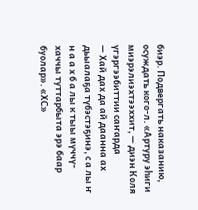биэр. Подвергать наказанию, осуждать кого-л. «Артуру эһиги миэрэлиэхтээххит, — диэн Коля үгэргээбиттии саҥарда
— Хай дах да ай даанна ах дьыалаҕа түбэстэҕинэ, с а лы ҥ н а а х б а лы к тыы мүччү-хаччы туттарбыта эрэ баар буолар». «ХС»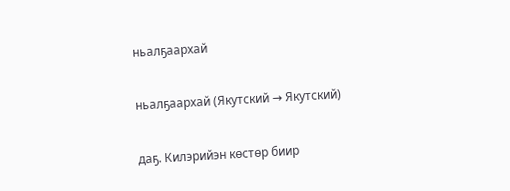ньалҕаархай

ньалҕаархай (Якутский → Якутский)

даҕ. Килэрийэн көстөр биир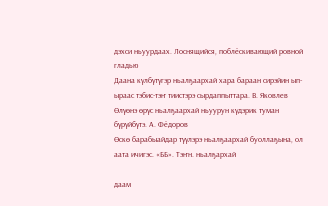дэхси ньуурдаах. Лоснящийся, поблёскивающий ровной гладью
Даана күлбүтүгэр ньалҕаархай хара бараан сирэйин ып-ыраас тэбис-тэҥ тиистэрэ сырдаппыттара. В. Яковлев
Өлүөнэ өрүс ньалҕаархай ньуурун күдэрик туман бүрүйбүтэ. А. Фёдоров
Өскө барабыайдар түүлэрэ ньалҕаархай буоллаҕына, ол аата ичигэс. «ББ». Тэҥн. ньалҕархай

даам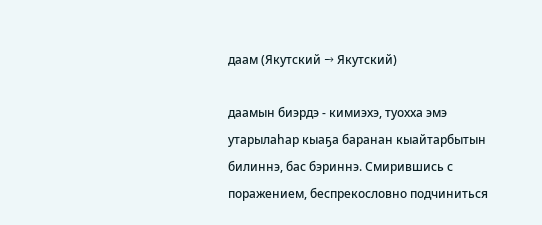даам (Якутский → Якутский)

даамын биэрдэ - кимиэхэ, туохха эмэ утарылаһар кыаҕа баранан кыайтарбытын билиннэ, бас бэриннэ. Смирившись с поражением, беспрекословно подчиниться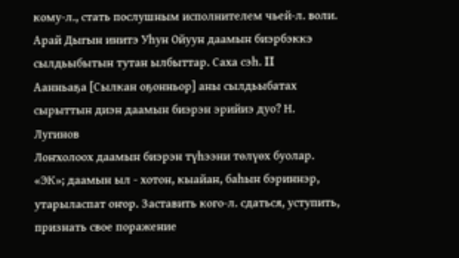кому-л., стать послушным исполнителем чьей-л. воли. Арай Дыгын инитэ Уһун Ойуун даамын биэрбэккэ сылдьыбытын тутан ылбыттар. Саха сэһ. II
Аанньаҕа [Сылкан оҕонньор] аны сылдьыбатах сырыттын диэн даамын биэрэн эрийиэ дуо? Н. Лугинов
Лоҥхолоох даамын биэрэн түһээни төлүөх буолар. «ЭК»; даамын ыл - хотон, кыайан, баһын бэриннэр, утарыласпат оҥор. Заставить кого-л. сдаться, уступить, признать свое поражение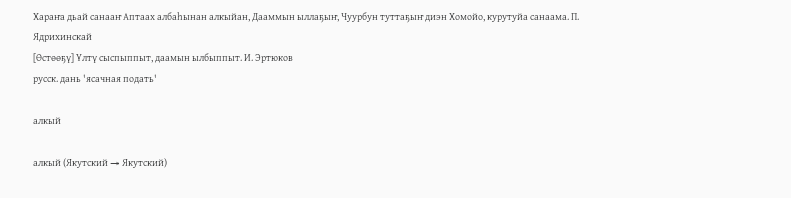Хараҥа дьай санааҥ Аптаах албаһынан алкыйан, Дааммын ыллаҕыҥ, Чуурбун туттаҕыҥ диэн Хомойо, курутуйа санаама. П. Ядрихинскай
[Өстөөҕү] Үлтү сыспыппыт, даамын ылбыппыт. И. Эртюков
русск. дань 'ясачная подать'

алкый

алкый (Якутский → Якутский)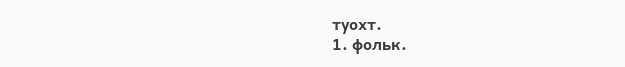туохт.
1. фольк.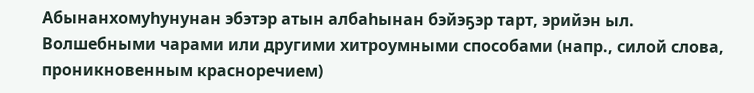Абынанхомуһунунан эбэтэр атын албаһынан бэйэҕэр тарт, эрийэн ыл. Волшебными чарами или другими хитроумными способами (напр., силой слова, проникновенным красноречием)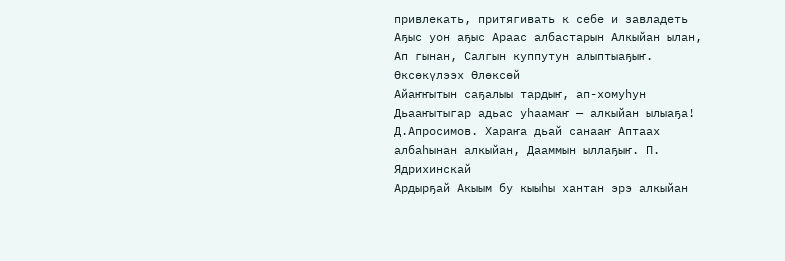привлекать, притягивать к себе и завладеть
Аҕыс уон аҕыс Араас албастарын Алкыйан ылан, Ап гынан, Салгын куппутун алыптыаҕыҥ. Өксөкүлээх Өлөксөй
Айаҥҥытын саҕалыы тардыҥ, ап-хомуһун Дьааҥытыгар адьас уһаамаҥ — алкыйан ылыаҕа! Д.Апросимов. Хараҥа дьай санааҥ Аптаах албаһынан алкыйан, Дааммын ыллаҕыҥ. П. Ядрихинскай
Ардырҕай Акыым бу кыыһы хантан эрэ алкыйан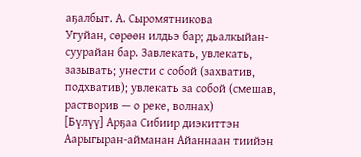аҕалбыт. А. Сыромятникова
Угуйан, сөрөөн илдьэ бар; дьалкыйан-суурайан бар. Завлекать, увлекать, зазывать; унести с собой (захватив, подхватив); увлекать за собой (смешав, растворив — о реке, волнах)
[Бүлүү] Арҕаа Сибиир диэкиттэн Аарыгыран-айманан Айаннаан тиийэн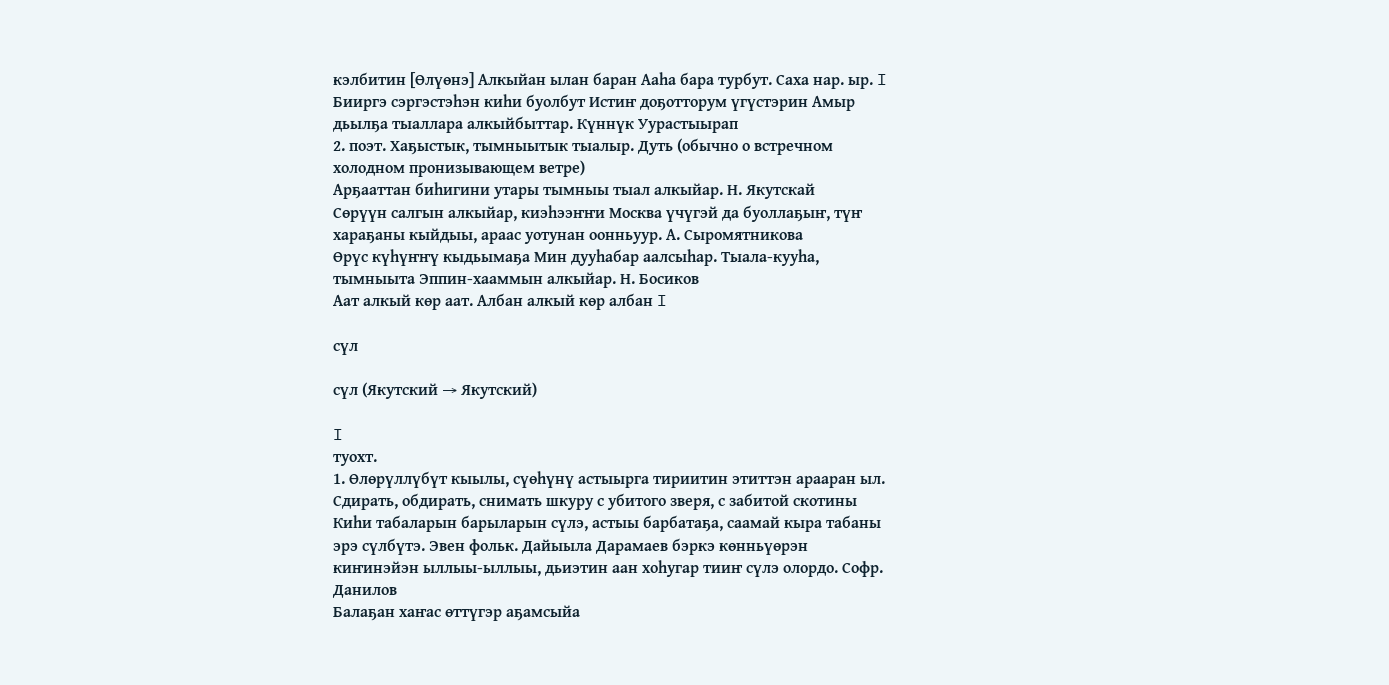кэлбитин [Өлүөнэ] Алкыйан ылан баран Ааһа бара турбут. Саха нар. ыр. I
Бииргэ сэргэстэһэн киһи буолбут Истиҥ доҕотторум үгүстэрин Амыр дьылҕа тыаллара алкыйбыттар. Күннүк Уурастыырап
2. поэт. Хаҕыстык, тымныытык тыалыр. Дуть (обычно о встречном холодном пронизывающем ветре)
Арҕааттан биһигини утары тымныы тыал алкыйар. Н. Якутскай
Сөрүүн салгын алкыйар, киэһээҥҥи Москва үчүгэй да буоллаҕыҥ, түҥ хараҕаны кыйдыы, араас уотунан оонньуур. А. Сыромятникова
Өрүс күһүҥҥү кыдьымаҕа Мин дууһабар аалсыһар. Тыала-кууһа, тымныыта Эппин-хааммын алкыйар. Н. Босиков
Аат алкый көр аат. Албан алкый көр албан I

сүл

сүл (Якутский → Якутский)

I
туохт.
1. Өлөрүллүбүт кыылы, сүөһүнү астыырга тириитин этиттэн арааран ыл. Сдирать, обдирать, снимать шкуру с убитого зверя, с забитой скотины
Киһи табаларын барыларын сүлэ, астыы барбатаҕа, саамай кыра табаны эрэ сүлбүтэ. Эвен фольк. Дайыыла Дарамаев бэркэ көнньүөрэн киҥинэйэн ыллыы-ыллыы, дьиэтин аан хоһугар тииҥ сүлэ олордо. Софр. Данилов
Балаҕан хаҥас өттүгэр аҕамсыйа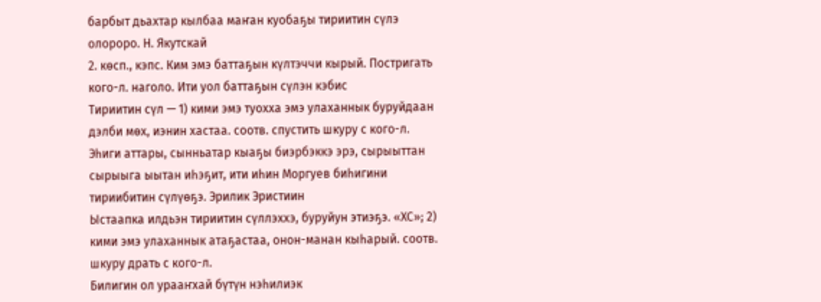барбыт дьахтар кылбаа маҥан куобаҕы тириитин сүлэ олороро. Н. Якутскай
2. көсп., кэпс. Ким эмэ баттаҕын күлтэччи кырый. Постригать кого-л. наголо. Ити уол баттаҕын сүлэн кэбис
Тириитин сүл — 1) кими эмэ туохха эмэ улаханнык буруйдаан дэлби мөх, иэнин хастаа. соотв. спустить шкуру с кого-л.
Эһиги аттары, сынньатар кыаҕы биэрбэккэ эрэ, сырыыттан сырыыга ыытан иһэҕит, ити иһин Моргуев биһигини тириибитин сүлүөҕэ. Эрилик Эристиин
Ыстаапка илдьэн тириитин сүллэххэ, буруйун этиэҕэ. «ХС»; 2) кими эмэ улаханнык атаҕастаа, онон-манан кыһарый. соотв. шкуру драть с кого-л.
Билигин ол урааҥхай бүтүн нэһилиэк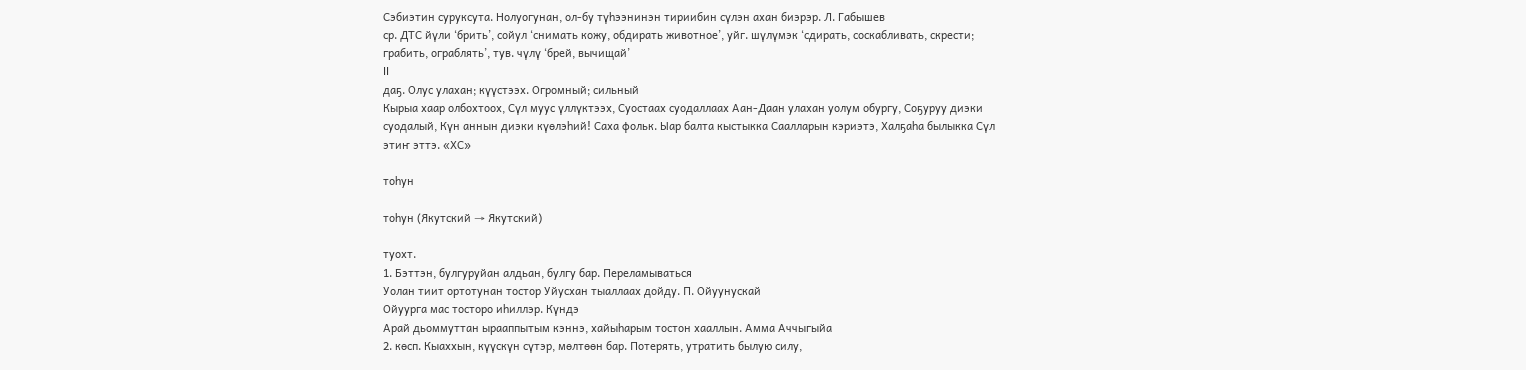Сэбиэтин суруксута. Нолуогунан, ол-бу түһээнинэн тириибин сүлэн ахан биэрэр. Л. Габышев
ср. ДТС йүли ‘брить’, сойул ‘снимать кожу, обдирать животное’, уйг. шүлүмэк ‘сдирать, соскабливать, скрести; грабить, ограблять’, тув. чүлү ‘брей, вычищай’
II
даҕ. Олус улахан; күүстээх. Огромный; сильный
Кырыа хаар олбохтоох, Сүл муус үллүктээх, Суостаах суодаллаах Аан-Даан улахан уолум обургу, Соҕуруу диэки суодалый, Күн аннын диэки күөлэһий! Саха фольк. Ыар балта кыстыкка Саалларын кэриэтэ, Халҕаһа былыкка Сүл этиҥ эттэ. «ХС»

тоһун

тоһун (Якутский → Якутский)

туохт.
1. Бэттэн, булгуруйан алдьан, булгу бар. Переламываться
Уолан тиит ортотунан тостор Уйусхан тыаллаах дойду. П. Ойуунускай
Ойуурга мас тосторо иһиллэр. Күндэ
Арай дьоммуттан ырааппытым кэннэ, хайыһарым тостон хааллын. Амма Аччыгыйа
2. көсп. Кыаххын, күүскүн сүтэр, мөлтөөн бар. Потерять, утратить былую силу,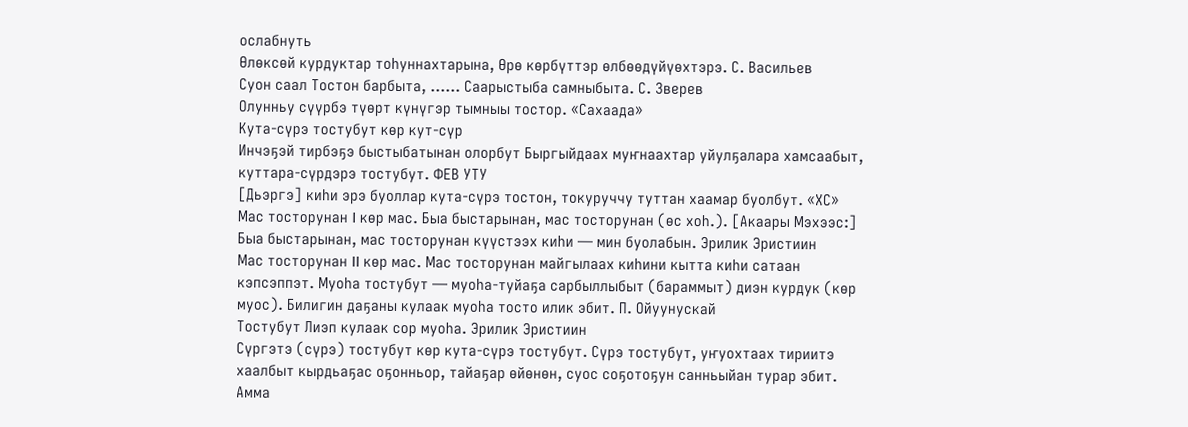ослабнуть
Өлөксөй курдуктар тоһуннахтарына, Өрө көрбүттэр өлбөөдүйүөхтэрэ. С. Васильев
Суон саал Тостон барбыта, …… Саарыстыба самныбыта. С. Зверев
Олунньу сүүрбэ түөрт күнүгэр тымныы тостор. «Сахаада»
Кута-сүрэ тостубут көр кут-сүр
Инчэҕэй тирбэҕэ быстыбатынан олорбут Быргыйдаах муҥнаахтар уйулҕалара хамсаабыт, куттара-сүрдэрэ тостубут. ФЕВ УТУ
[Дьэргэ] киһи эрэ буоллар кута-сүрэ тостон, токуруччу туттан хаамар буолбут. «ХС»
Мас тосторунан I көр мас. Быа быстарынан, мас тосторунан (өс хоһ.). [Акаары Мэхээс:] Быа быстарынан, мас тосторунан күүстээх киһи — мин буолабын. Эрилик Эристиин
Мас тосторунан II көр мас. Мас тосторунан майгылаах киһини кытта киһи сатаан кэпсэппэт. Муоһа тостубут — муоһа-туйаҕа сарбыллыбыт (бараммыт) диэн курдук (көр муос). Билигин даҕаны кулаак муоһа тосто илик эбит. П. Ойуунускай
Тостубут Лиэп кулаак сор муоһа. Эрилик Эристиин
Сүргэтэ (сүрэ) тостубут көр кута-сүрэ тостубут. Сүрэ тостубут, уҥуохтаах тириитэ хаалбыт кырдьаҕас оҕонньор, тайаҕар өйөнөн, суос соҕотоҕун санньыйан турар эбит. Амма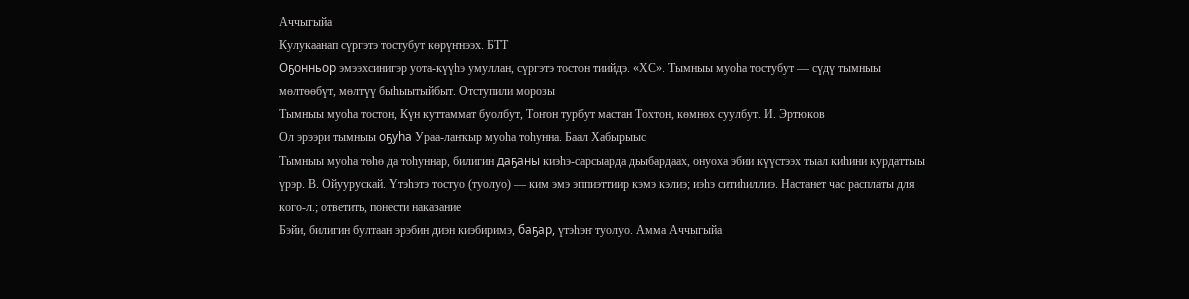Аччыгыйа
Кулукаанап сүргэтэ тостубут көрүҥнээх. БТТ
Оҕонньор эмээхсинигэр уота-күүһэ умуллан, сүргэтэ тостон тиийдэ. «ХС». Тымныы муоһа тостубут — сүдү тымныы мөлтөөбүт, мөлтүү быһыытыйбыт. Отступили морозы
Тымныы муоһа тостон, Күн куттаммат буолбут, Тоҥон турбут мастан Тохтон, көмнөх суулбут. И. Эртюков
Ол эрээри тымныы оҕуһа Ураа-лаҥкыр муоһа тоһунна. Баал Хабырыыс
Тымныы муоһа төһө да тоһуннар, билигин даҕаны киэһэ-сарсыарда дьыбардаах, онуоха эбии күүстээх тыал киһини курдаттыы үрэр. В. Ойуурускай. Үтэһэтэ тостуо (туолуо) — ким эмэ эппиэттиир кэмэ кэлиэ; иэһэ ситиһиллиэ. Настанет час расплаты для кого-л.; ответить, понести наказание
Бэйи, билигин бултаан эрэбин диэн киэбиримэ, баҕар, үтэһэҥ туолуо. Амма Аччыгыйа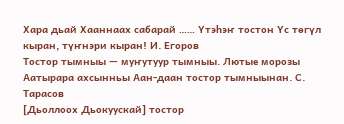Хара дьай Хааннаах сабарай …… Үтэһэҥ тостон Үс төгүл кыран, түҥнэри кыран! И. Егоров
Тостор тымныы — муҥутуур тымныы. Лютые морозы
Аатырара ахсынньы Аан-даан тостор тымныынан. С. Тарасов
[Дьоллоох Дьокуускай] тостор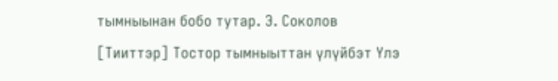тымныынан бобо тутар. Э. Соколов
[Тииттэр] Тостор тымныыттан үлүйбэт Үлэ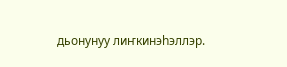дьонунуу лиҥкинэһэллэр.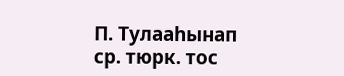П. Тулааһынап
ср. тюрк. тос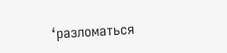‘разломаться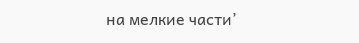на мелкие части’